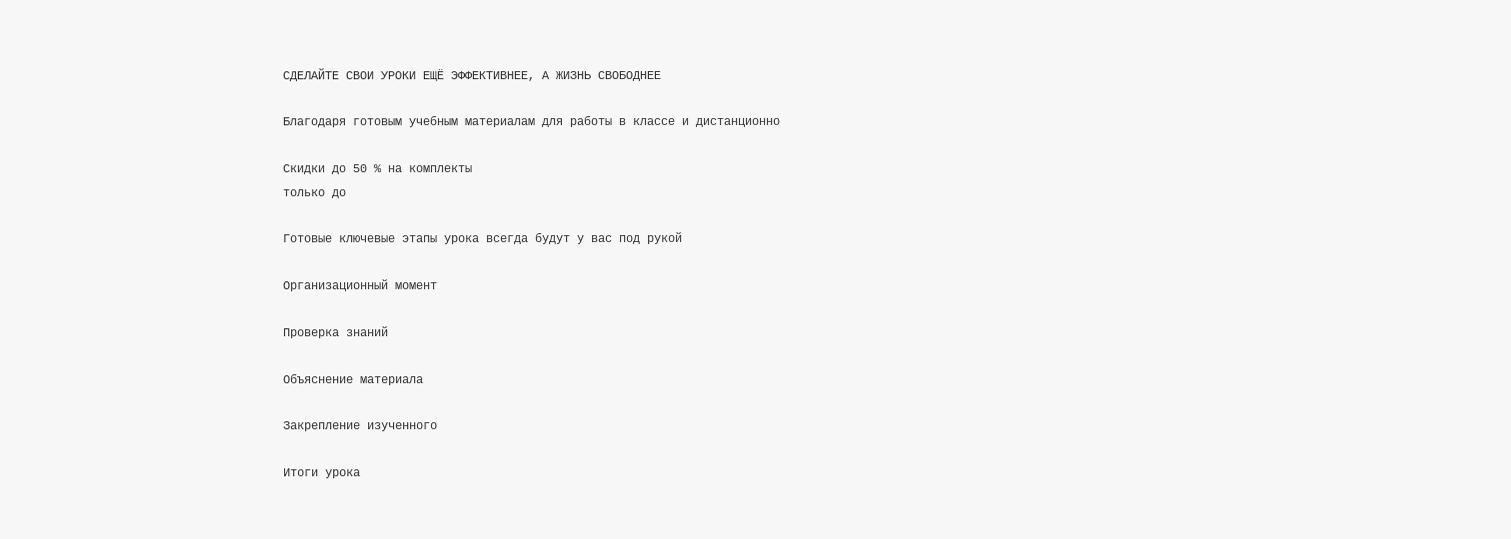СДЕЛАЙТЕ СВОИ УРОКИ ЕЩЁ ЭФФЕКТИВНЕЕ, А ЖИЗНЬ СВОБОДНЕЕ

Благодаря готовым учебным материалам для работы в классе и дистанционно

Скидки до 50 % на комплекты
только до

Готовые ключевые этапы урока всегда будут у вас под рукой

Организационный момент

Проверка знаний

Объяснение материала

Закрепление изученного

Итоги урока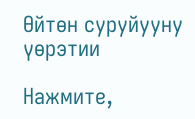Өйтөн суруйууну үөрэтии

Нажмите,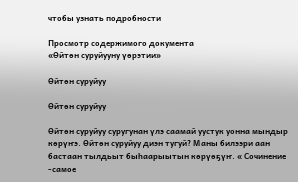чтобы узнать подробности

Просмотр содержимого документа
«Өйтөн суруйууну үөрэтии»

Өйтөн суруйуу

Өйтөн суруйуу

Өйтөн суруйуу суругунан үлэ саамай уустук уонна мындыр көрүҥэ. Өйтөн суруйуу диэн тугуй? Маны билээри аан бастаан тылдьыт быһаарыытын көрүөҕүҥ. « Сочинение -самое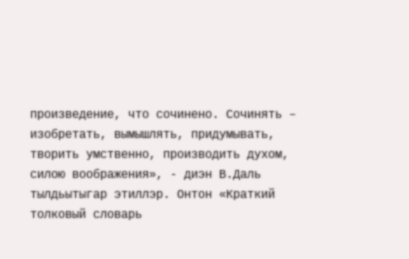произведение, что сочинено. Сочинять – изобретать, вымышлять, придумывать, творить умственно, производить духом, силою воображения», - диэн В.Даль тылдьытыгар этиллэр. Онтон «Краткий толковый словарь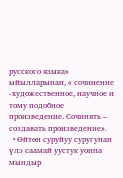русского языка» ыйылларынан, « сочинение -художественное, научное и тому подобное произведение. Сочинять – создавать произведение».
  • Өйтөн суруйуу суругунан үлэ саамай уустук уонна мындыр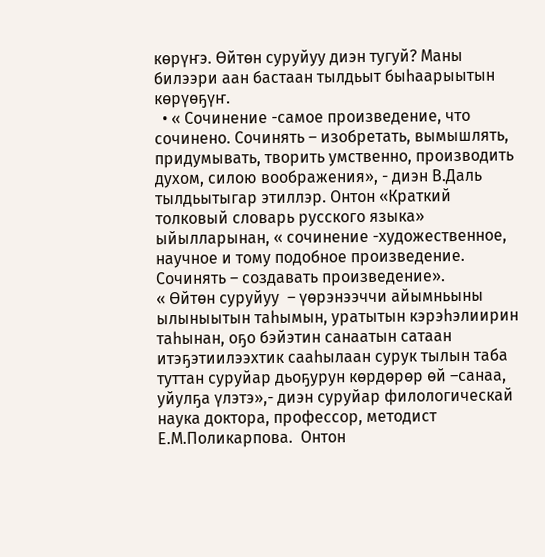көрүҥэ. Өйтөн суруйуу диэн тугуй? Маны билээри аан бастаан тылдьыт быһаарыытын көрүөҕүҥ.
  • « Сочинение -самое произведение, что сочинено. Сочинять – изобретать, вымышлять, придумывать, творить умственно, производить духом, силою воображения», - диэн В.Даль тылдьытыгар этиллэр. Онтон «Краткий толковый словарь русского языка» ыйылларынан, « сочинение -художественное, научное и тому подобное произведение. Сочинять – создавать произведение».
« Өйтөн суруйуу  – үөрэнээччи айымньыны ылыныытын таһымын, уратытын кэрэһэлиирин таһынан, оҕо бэйэтин санаатын сатаан итэҕэтиилээхтик сааһылаан сурук тылын таба туттан суруйар дьоҕурун көрдөрөр өй –санаа, уйулҕа үлэтэ»,- диэн суруйар филологическай наука доктора, профессор, методист Е.М.Поликарпова.  Онтон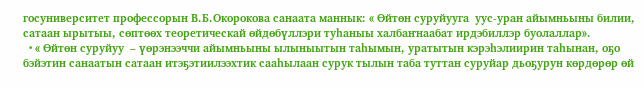госуниверситет профессорын В.Б.Окорокова санаата маннык: « Өйтөн суруйууга  уус-уран айымньыны билии, сатаан ырытыы, сөптөөх теоретическай өйдөбүллэри туһаныы халбаҥнаабат ирдэбиллэр буолаллар».
  • « Өйтөн суруйуу  – үөрэнээччи айымньыны ылыныытын таһымын, уратытын кэрэһэлиирин таһынан, оҕо бэйэтин санаатын сатаан итэҕэтиилээхтик сааһылаан сурук тылын таба туттан суруйар дьоҕурун көрдөрөр өй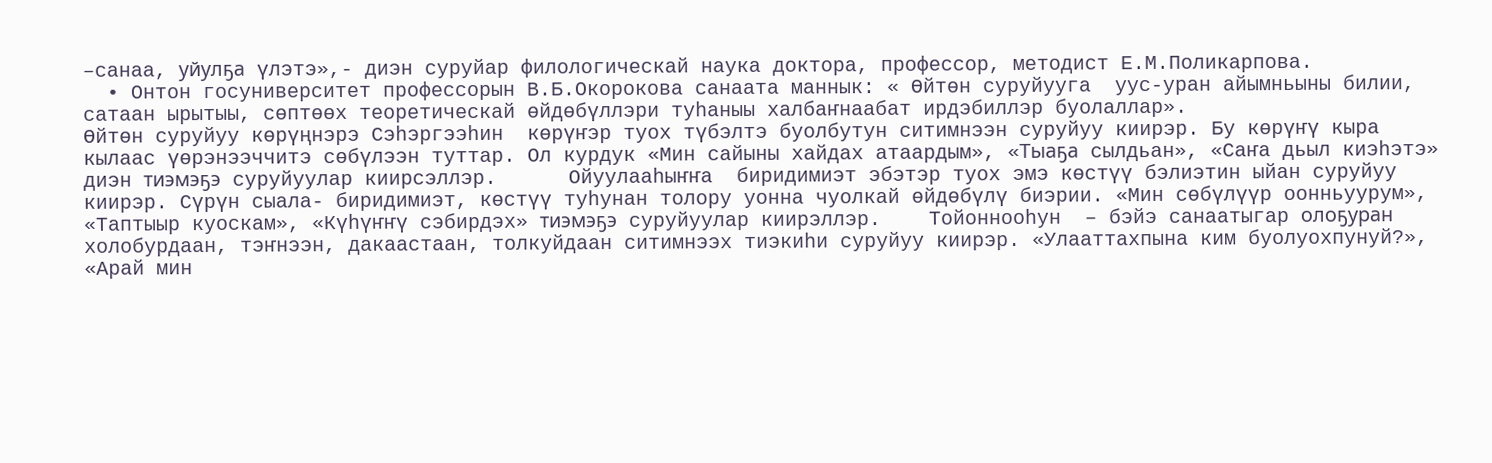–санаа, уйулҕа үлэтэ»,- диэн суруйар филологическай наука доктора, профессор, методист Е.М.Поликарпова.
  • Онтон госуниверситет профессорын В.Б.Окорокова санаата маннык: « Өйтөн суруйууга  уус-уран айымньыны билии, сатаан ырытыы, сөптөөх теоретическай өйдөбүллэри туһаныы халбаҥнаабат ирдэбиллэр буолаллар».
Өйтөн суруйуу көрүңнэрэ Сэһэргээһин  көрүҥэр туох түбэлтэ буолбутун ситимнээн суруйуу киирэр. Бу көрүҥү кыра кылаас үөрэнээччитэ сөбүлээн туттар. Ол курдук «Мин сайыны хайдах атаардым», «Тыаҕа сылдьан», «Саҥа дьыл киэһэтэ» диэн тиэмэҕэ суруйуулар киирсэллэр.      Ойуулааһыҥҥа  биридимиэт эбэтэр туох эмэ көстүү бэлиэтин ыйан суруйуу киирэр. Сүрүн сыала- биридимиэт, көстүү туһунан толору уонна чуолкай өйдөбүлү биэрии. «Мин сөбүлүүр оонньуурум», «Таптыыр куоскам», «Күһүҥҥү сэбирдэх» тиэмэҕэ суруйуулар киирэллэр.    Тойоннооһун  – бэйэ санаатыгар олоҕуран холобурдаан, тэҥнээн, дакаастаан, толкуйдаан ситимнээх тиэкиһи суруйуу киирэр. «Улааттахпына ким буолуохпунуй?», «Арай мин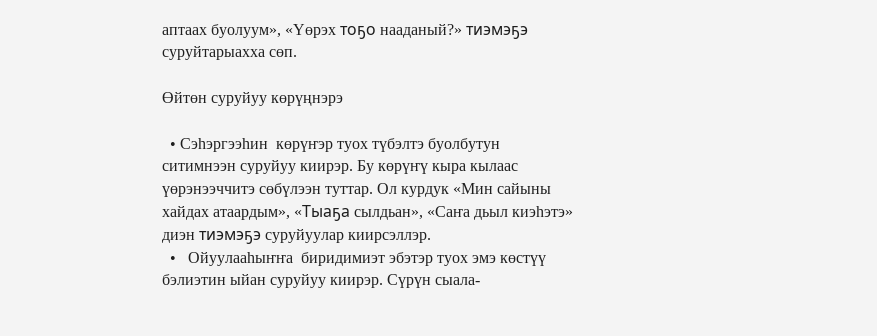аптаах буолуум», «Үөрэх тоҕо нааданый?» тиэмэҕэ суруйтарыахха сөп.

Өйтөн суруйуу көрүңнэрэ

  • Сэһэргээһин  көрүҥэр туох түбэлтэ буолбутун ситимнээн суруйуу киирэр. Бу көрүҥү кыра кылаас үөрэнээччитэ сөбүлээн туттар. Ол курдук «Мин сайыны хайдах атаардым», «Тыаҕа сылдьан», «Саҥа дьыл киэһэтэ» диэн тиэмэҕэ суруйуулар киирсэллэр.
  •   Ойуулааһыҥҥа  биридимиэт эбэтэр туох эмэ көстүү бэлиэтин ыйан суруйуу киирэр. Сүрүн сыала-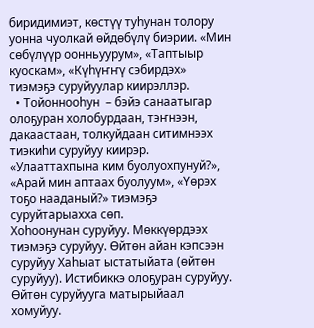биридимиэт, көстүү туһунан толору уонна чуолкай өйдөбүлү биэрии. «Мин сөбүлүүр оонньуурум», «Таптыыр куоскам», «Күһүҥҥү сэбирдэх» тиэмэҕэ суруйуулар киирэллэр.
  • Тойоннооһун  – бэйэ санаатыгар олоҕуран холобурдаан, тэҥнээн, дакаастаан, толкуйдаан ситимнээх тиэкиһи суруйуу киирэр. «Улааттахпына ким буолуохпунуй?», «Арай мин аптаах буолуум», «Үөрэх тоҕо нааданый?» тиэмэҕэ суруйтарыахха сөп.
Хоһоонунан суруйуу. Мөккүөрдээх тиэмэҕэ суруйуу. Өйтөн айан кэпсээн суруйуу Хаһыат ыстатыйата (өйтөн суруйуу). Истибиккэ олоҕуран суруйуу.  Өйтөн суруйууга матырыйаал хомуйуу.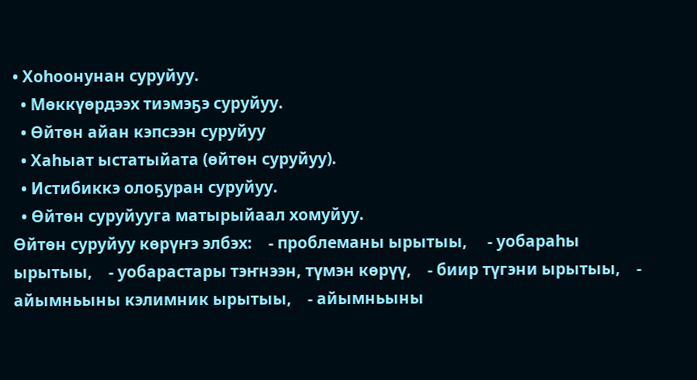• Хоһоонунан суруйуу.
  • Мөккүөрдээх тиэмэҕэ суруйуу.
  • Өйтөн айан кэпсээн суруйуу
  • Хаһыат ыстатыйата (өйтөн суруйуу).
  • Истибиккэ олоҕуран суруйуу.
  • Өйтөн суруйууга матырыйаал хомуйуу.
Өйтөн суруйуу көрүҥэ элбэх:    - проблеманы ырытыы,     - уобараһы ырытыы,    - уобарастары тэҥнээн, түмэн көрүү,    - биир түгэни ырытыы,    - айымньыны кэлимник ырытыы,    - айымньыны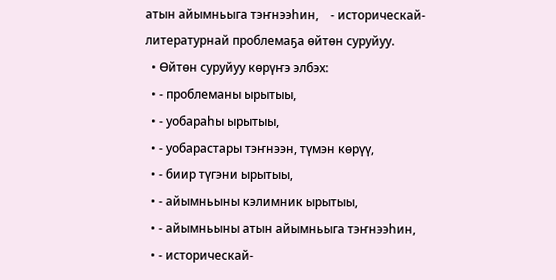атын айымньыга тэҥнээһин,    - историческай-литературнай проблемаҕа өйтөн суруйуу.
  • Өйтөн суруйуу көрүҥэ элбэх:
  • - проблеманы ырытыы,
  • - уобараһы ырытыы,
  • - уобарастары тэҥнээн, түмэн көрүү,
  • - биир түгэни ырытыы,
  • - айымньыны кэлимник ырытыы,
  • - айымньыны атын айымньыга тэҥнээһин,
  • - историческай-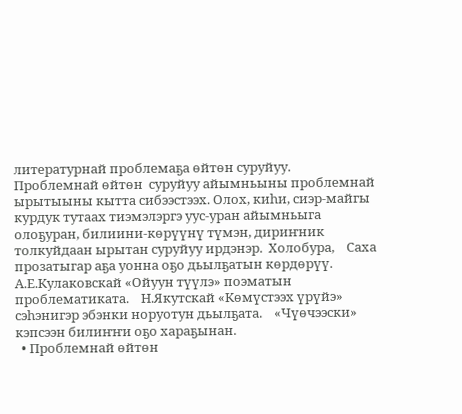литературнай проблемаҕа өйтөн суруйуу.
Проблемнай өйтөн  суруйуу айымньыны проблемнай ырытыыны кытта сибээстээх. Олох, киһи, сиэр-майгы курдук тутаах тиэмэлэргэ уус-уран айымньыга олоҕуран, билиини-көрүүнү түмэн, дириҥник толкуйдаан ырытан суруйуу ирдэнэр.  Холобура,    Саха прозатыгар аҕа уонна оҕо дьылҕатын көрдөрүү.    А.Е.Кулаковскай «Ойуун түүлэ» поэматын проблематиката.    Н.Якутскай «Көмүстээх үрүйэ» сэһэнигэр эбэнки норуотун дьылҕата.    «Чүөчээски» кэпсээн билиҥҥи оҕо хараҕынан.
  • Проблемнай өйтөн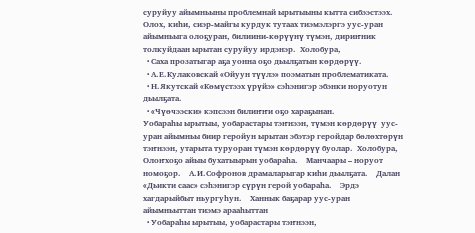суруйуу айымньыны проблемнай ырытыыны кытта сибээстээх. Олох, киһи, сиэр-майгы курдук тутаах тиэмэлэргэ уус-уран айымньыга олоҕуран, билиини-көрүүнү түмэн, дириҥник толкуйдаан ырытан суруйуу ирдэнэр.  Холобура,
  • Саха прозатыгар аҕа уонна оҕо дьылҕатын көрдөрүү.
  • А.Е.Кулаковскай «Ойуун түүлэ» поэматын проблематиката.
  • Н.Якутскай «Көмүстээх үрүйэ» сэһэнигэр эбэнки норуотун дьылҕата.
  • «Чүөчээски» кэпсээн билиҥҥи оҕо хараҕынан.
Уобараһы ырытыы, уобарастары тэҥнээн, түмэн көрдөрүү  уус-уран айымньы биир геройун ырытан эбэтэр геройдар бөлөхтөрүн тэҥнээн, утарыта туруоран түмэн көрдөрүү буолар.  Холобура,     Олоҥхоҕо айыы бухатыырын уобараһа.    Манчаары – норуот номоҕор.    А.И.Софронов драмаларыгар киһи дьылҕата.    Далан «Дьикти саас» сэһэнигэр сүрүн герой уобараһа.    Эрдэ хагдарыйбыт ньургуһун.    Ханнык баҕарар уус-уран айымньыттан тиэмэ арааһыттан
  • Уобараһы ырытыы, уобарастары тэҥнээн,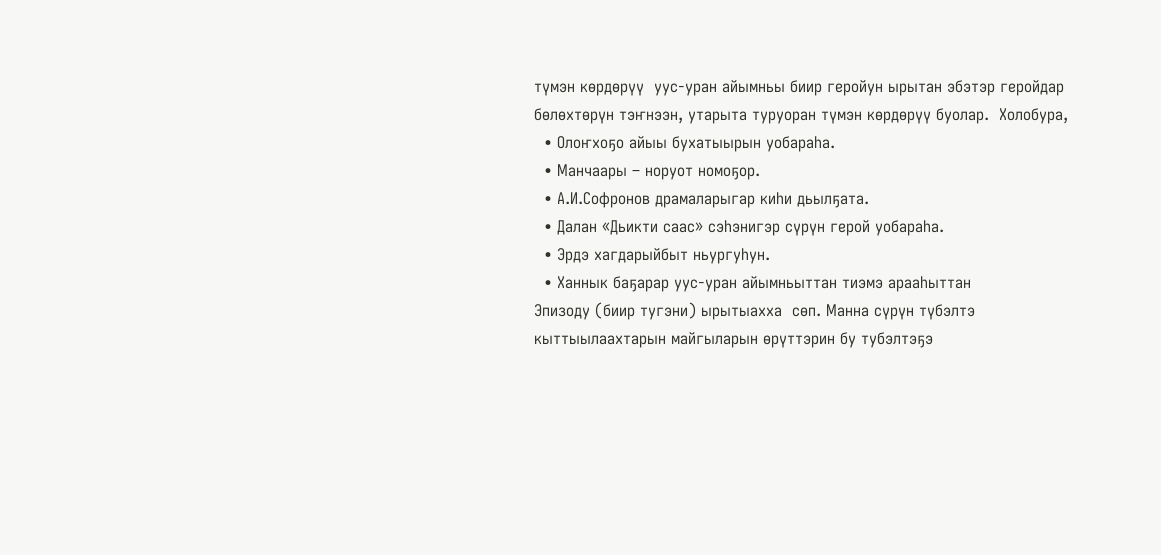түмэн көрдөрүү  уус-уран айымньы биир геройун ырытан эбэтэр геройдар бөлөхтөрүн тэҥнээн, утарыта туруоран түмэн көрдөрүү буолар.  Холобура,
  • Олоҥхоҕо айыы бухатыырын уобараһа.
  • Манчаары – норуот номоҕор.
  • А.И.Софронов драмаларыгар киһи дьылҕата.
  • Далан «Дьикти саас» сэһэнигэр сүрүн герой уобараһа.
  • Эрдэ хагдарыйбыт ньургуһун.
  • Ханнык баҕарар уус-уран айымньыттан тиэмэ арааһыттан
Эпизоду (биир тугэни) ырытыахха  сөп. Манна сүрүн түбэлтэ кыттыылаахтарын майгыларын өрүттэрин бу тубэлтэҕэ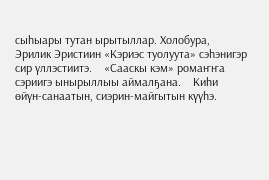сыһыары тутан ырытыллар. Холобура,     Эрилик Эристиин «Кэриэс туолуута» сэһэнигэр сир үллэстиитэ.    «Сааскы кэм» ромаҥҥа сэриигэ ынырыллыы аймалҕана.    Киһи өйүн-санаатын, сиэрин-майгытын күүһэ.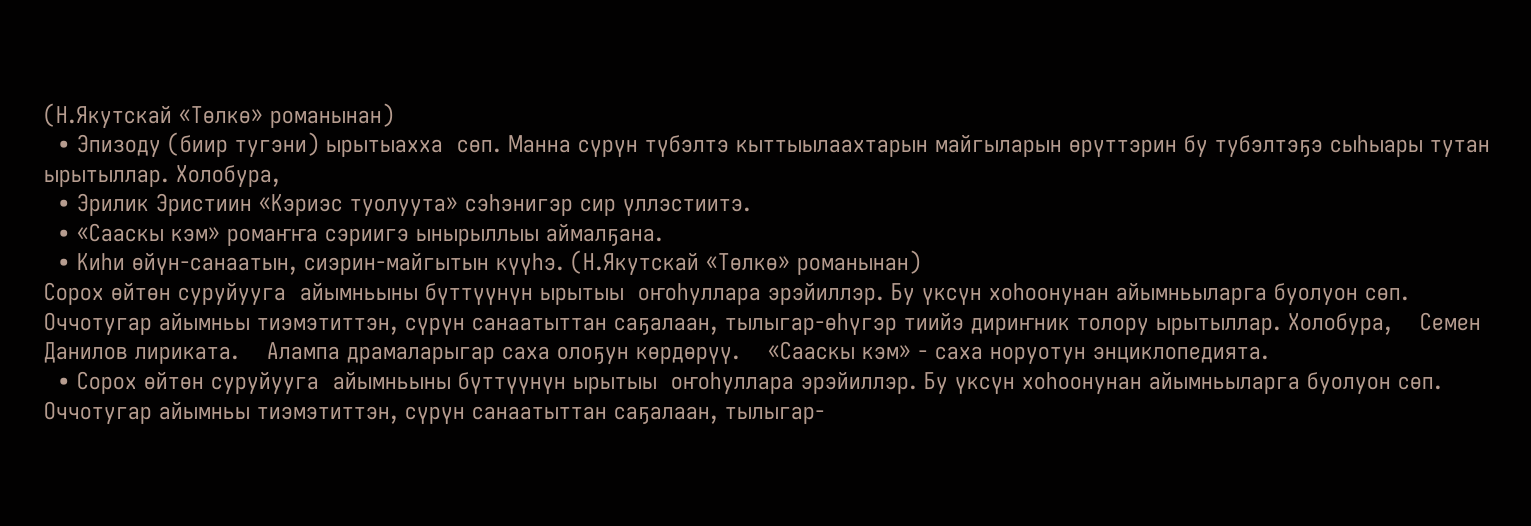(Н.Якутскай «Төлкө» романынан)
  • Эпизоду (биир тугэни) ырытыахха  сөп. Манна сүрүн түбэлтэ кыттыылаахтарын майгыларын өрүттэрин бу тубэлтэҕэ сыһыары тутан ырытыллар. Холобура,
  • Эрилик Эристиин «Кэриэс туолуута» сэһэнигэр сир үллэстиитэ.
  • «Сааскы кэм» ромаҥҥа сэриигэ ынырыллыы аймалҕана.
  • Киһи өйүн-санаатын, сиэрин-майгытын күүһэ. (Н.Якутскай «Төлкө» романынан)
Сорох өйтөн суруйууга  айымньыны бүттүүнүн ырытыы  оҥоһуллара эрэйиллэр. Бу үксүн хоһоонунан айымньыларга буолуон сөп. Оччотугар айымньы тиэмэтиттэн, сүрүн санаатыттан саҕалаан, тылыгар-өһүгэр тиийэ дириҥник толору ырытыллар. Холобура,    Семен Данилов лириката.    Алампа драмаларыгар саха олоҕун көрдөрүү.    «Сааскы кэм» - саха норуотун энциклопедията.
  • Сорох өйтөн суруйууга  айымньыны бүттүүнүн ырытыы  оҥоһуллара эрэйиллэр. Бу үксүн хоһоонунан айымньыларга буолуон сөп. Оччотугар айымньы тиэмэтиттэн, сүрүн санаатыттан саҕалаан, тылыгар-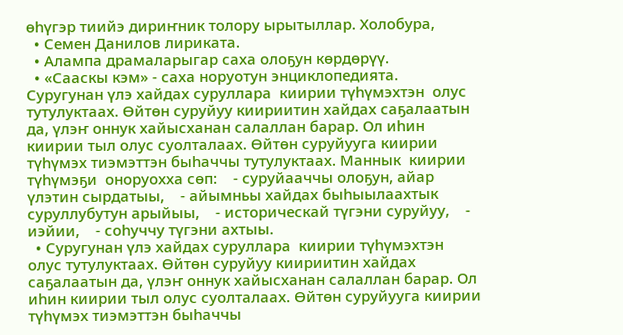өһүгэр тиийэ дириҥник толору ырытыллар. Холобура,
  • Семен Данилов лириката.
  • Алампа драмаларыгар саха олоҕун көрдөрүү.
  • «Сааскы кэм» - саха норуотун энциклопедията.
Суругунан үлэ хайдах суруллара  киирии түһүмэхтэн  олус тутулуктаах. Өйтөн суруйуу киириитин хайдах саҕалаатын да, үлэҥ оннук хайысханан салаллан барар. Ол иһин киирии тыл олус суолталаах. Өйтөн суруйууга киирии түһүмэх тиэмэттэн быһаччы тутулуктаах. Маннык  киирии  түһүмэҕи  оноруохха сөп:    - суруйааччы олоҕун, айар үлэтин сырдатыы,    - айымньы хайдах быһыылаахтык суруллубутун арыйыы,    - историческай түгэни суруйуу,    - иэйии,    - соһуччу түгэни ахтыы.
  • Суругунан үлэ хайдах суруллара  киирии түһүмэхтэн  олус тутулуктаах. Өйтөн суруйуу киириитин хайдах саҕалаатын да, үлэҥ оннук хайысханан салаллан барар. Ол иһин киирии тыл олус суолталаах. Өйтөн суруйууга киирии түһүмэх тиэмэттэн быһаччы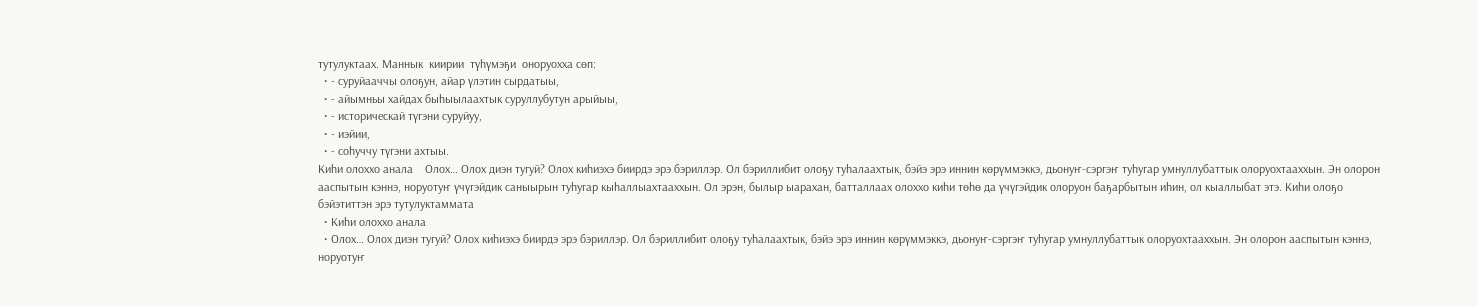тутулуктаах. Маннык  киирии  түһүмэҕи  оноруохха сөп:
  • - суруйааччы олоҕун, айар үлэтин сырдатыы,
  • - айымньы хайдах быһыылаахтык суруллубутун арыйыы,
  • - историческай түгэни суруйуу,
  • - иэйии,
  • - соһуччу түгэни ахтыы.
Киһи олоххо анала    Олох… Олох диэн тугуй? Олох киһиэхэ биирдэ эрэ бэриллэр. Ол бэриллибит олоҕу туһалаахтык, бэйэ эрэ иннин көрүммэккэ, дьонуҥ-сэргэҥ туһугар умнуллубаттык олоруохтааххын. Эн олорон ааспытын кэннэ, норуотуҥ үчүгэйдик саныырын туһугар кыһаллыахтааххын. Ол эрэн, былыр ыарахан, батталлаах олоххо киһи төһө да үчүгэйдик олоруон баҕарбытын иһин, ол кыаллыбат этэ. Киһи олоҕо бэйэтиттэн эрэ тутулуктаммата
  • Киһи олоххо анала
  • Олох… Олох диэн тугуй? Олох киһиэхэ биирдэ эрэ бэриллэр. Ол бэриллибит олоҕу туһалаахтык, бэйэ эрэ иннин көрүммэккэ, дьонуҥ-сэргэҥ туһугар умнуллубаттык олоруохтааххын. Эн олорон ааспытын кэннэ, норуотуҥ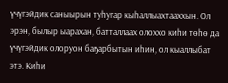үчүгэйдик саныырын туһугар кыһаллыахтааххын. Ол эрэн, былыр ыарахан, батталлаах олоххо киһи төһө да үчүгэйдик олоруон баҕарбытын иһин, ол кыаллыбат этэ. Киһи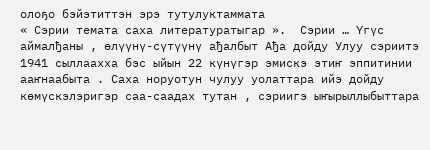олоҕо бэйэтиттэн эрэ тутулуктаммата
« Сэрии темата саха литературатыгар ».  Сэрии … Үгүс аймалђаны , өлүүнү-сүтүүнү ађалбыт Ађа дойду Улуу сэриитэ 1941 сыллаахха бэс ыйын 22 күнүгэр эмискэ этиҥ эппитинии ааҥнаабыта . Саха норуотун чулуу уолаттара ийэ дойду көмүскэлэригэр саа-саадах тутан , сэриигэ ыҥырыллыбыттара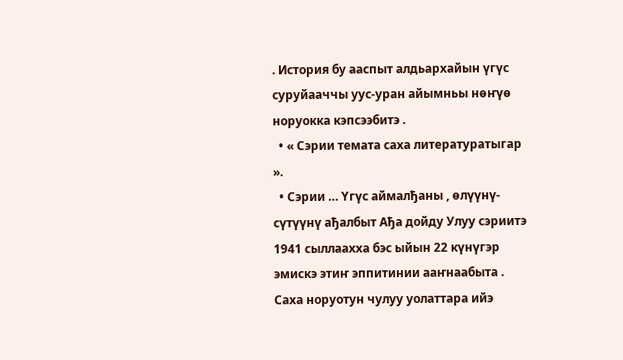. История бу ааспыт алдьархайын үгүс суруйааччы уус-уран айымньы нөҥүө норуокка кэпсээбитэ .
  • « Сэрии темата саха литературатыгар ».
  • Сэрии … Үгүс аймалђаны , өлүүнү-сүтүүнү ађалбыт Ађа дойду Улуу сэриитэ 1941 сыллаахха бэс ыйын 22 күнүгэр эмискэ этиҥ эппитинии ааҥнаабыта . Саха норуотун чулуу уолаттара ийэ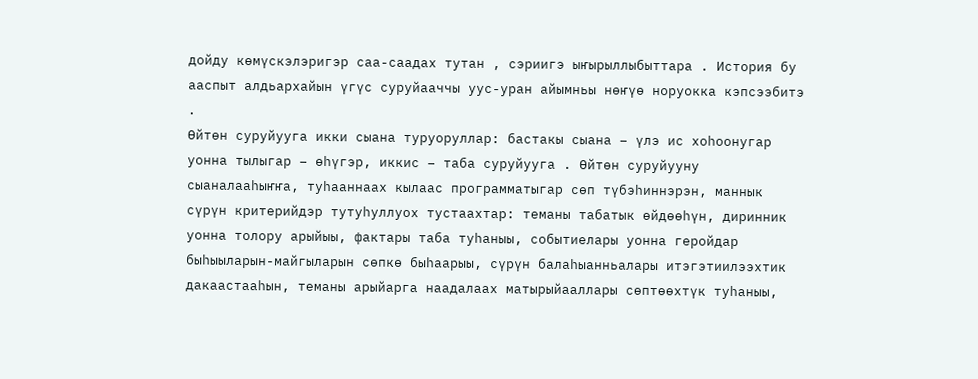дойду көмүскэлэригэр саа-саадах тутан , сэриигэ ыҥырыллыбыттара . История бу ааспыт алдьархайын үгүс суруйааччы уус-уран айымньы нөҥүө норуокка кэпсээбитэ .
Өйтөн суруйууга икки сыана туруоруллар: бастакы сыана – үлэ ис хоhоонугар уонна тылыгар – өhүгэр, иккис – таба суруйууга . Өйтөн суруйууну сыаналааhыҥҥа, туhааннаах кылаас программатыгар сөп түбэhиннэрэн, маннык сүрүн критерийдэр тутуhуллуох тустаахтар: теманы табатык өйдөөhүн, диринник уонна толору арыйыы, фактары таба туhаныы, событиелары уонна геройдар быhыыларын-майгыларын сөпкө быhаарыы, сүрүн балаhыанньалары итэгэтиилээхтик дакаастааhын, теманы арыйарга наадалаах матырыйааллары сөптөөхтүк туhаныы,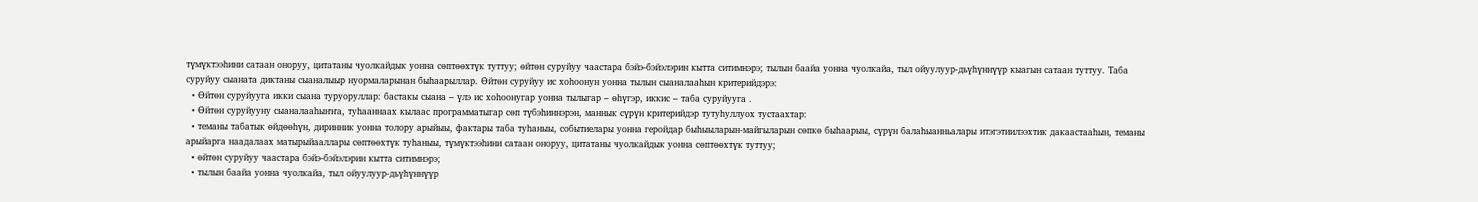түмүктээhини сатаан оноруу, цитатаны чуолкайдык уонна сөптөөхтүк туттуу; өйтөн суруйуу чаастара бэйэ-бэйэлэрин кытта ситимнэрэ; тылын баайа уонна чуолкайа, тыл ойуулуур-дьүhүннүүр кыагын сатаан туттуу. Таба суруйуу сыаната диктаны сыаналыыр нуормаларынан быhаарыллар. Өйтөн суруйуу ис хоhоонун уонна тылын сыаналааhын критерийдэрэ:
  • Өйтөн суруйууга икки сыана туруоруллар: бастакы сыана – үлэ ис хоhоонугар уонна тылыгар – өhүгэр, иккис – таба суруйууга .
  • Өйтөн суруйууну сыаналааhыҥҥа, туhааннаах кылаас программатыгар сөп түбэhиннэрэн, маннык сүрүн критерийдэр тутуhуллуох тустаахтар:
  • теманы табатык өйдөөhүн, диринник уонна толору арыйыы, фактары таба туhаныы, событиелары уонна геройдар быhыыларын-майгыларын сөпкө быhаарыы, сүрүн балаhыанньалары итэгэтиилээхтик дакаастааhын, теманы арыйарга наадалаах матырыйааллары сөптөөхтүк туhаныы, түмүктээhини сатаан оноруу, цитатаны чуолкайдык уонна сөптөөхтүк туттуу;
  • өйтөн суруйуу чаастара бэйэ-бэйэлэрин кытта ситимнэрэ;
  • тылын баайа уонна чуолкайа, тыл ойуулуур-дьүhүннүүр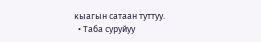кыагын сатаан туттуу.
  • Таба суруйуу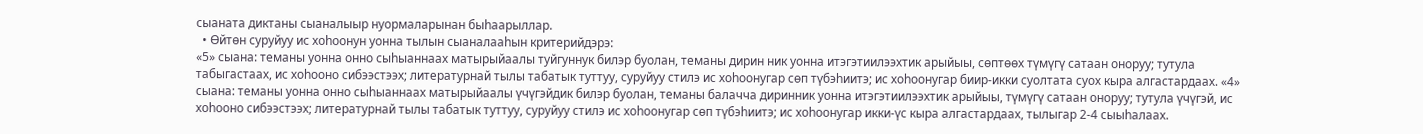сыаната диктаны сыаналыыр нуормаларынан быhаарыллар.
  • Өйтөн суруйуу ис хоhоонун уонна тылын сыаналааhын критерийдэрэ:
«5» сыана: теманы уонна онно сыhыаннаах матырыйаалы туйгуннук билэр буолан, теманы дирин ник уонна итэгэтиилээхтик арыйыы, сөптөөх түмүгү сатаан оноруу; тутула табыгастаах, ис хоhооно сибээстээх; литературнай тылы табатык туттуу, суруйуу стилэ ис хоhоонугар сөп түбэhиитэ; ис хоhоонугар биир-икки суолтата суох кыра алгастардаах. «4» сыана: теманы уонна онно сыhыаннаах матырыйаалы үчүгэйдик билэр буолан, теманы балачча диринник уонна итэгэтиилээхтик арыйыы, түмүгү сатаан оноруу; тутула үчүгэй, ис хоhооно сибээстээх; литературнай тылы табатык туттуу, суруйуу стилэ ис хоhоонугар сөп түбэhиитэ; ис хоhоонугар икки-үс кыра алгастардаах, тылыгар 2-4 сыыhалаах.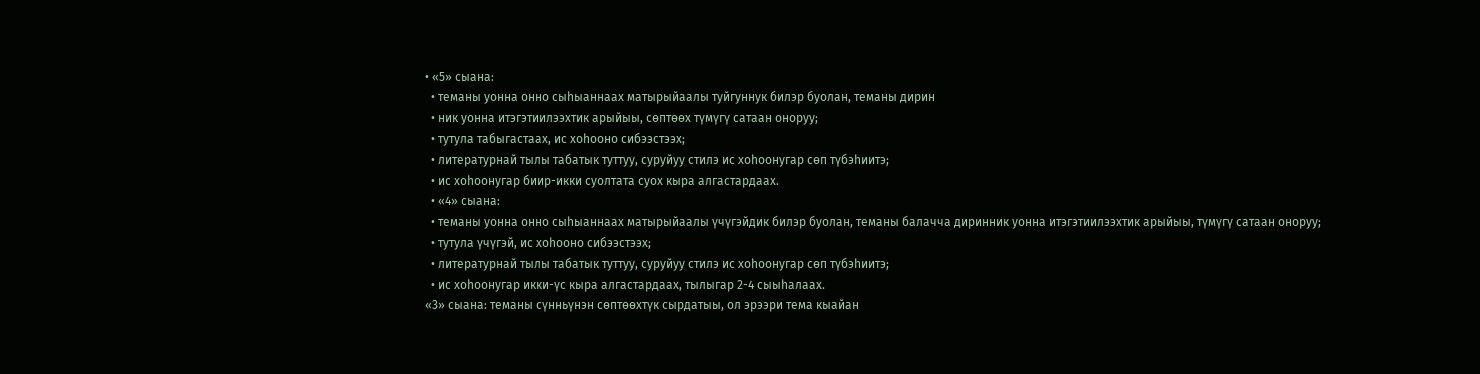• «5» сыана:
  • теманы уонна онно сыhыаннаах матырыйаалы туйгуннук билэр буолан, теманы дирин
  • ник уонна итэгэтиилээхтик арыйыы, сөптөөх түмүгү сатаан оноруу;
  • тутула табыгастаах, ис хоhооно сибээстээх;
  • литературнай тылы табатык туттуу, суруйуу стилэ ис хоhоонугар сөп түбэhиитэ;
  • ис хоhоонугар биир-икки суолтата суох кыра алгастардаах.
  • «4» сыана:
  • теманы уонна онно сыhыаннаах матырыйаалы үчүгэйдик билэр буолан, теманы балачча диринник уонна итэгэтиилээхтик арыйыы, түмүгү сатаан оноруу;
  • тутула үчүгэй, ис хоhооно сибээстээх;
  • литературнай тылы табатык туттуу, суруйуу стилэ ис хоhоонугар сөп түбэhиитэ;
  • ис хоhоонугар икки-үс кыра алгастардаах, тылыгар 2-4 сыыhалаах.
«3» сыана: теманы сүнньүнэн сөптөөхтүк сырдатыы, ол эрээри тема кыайан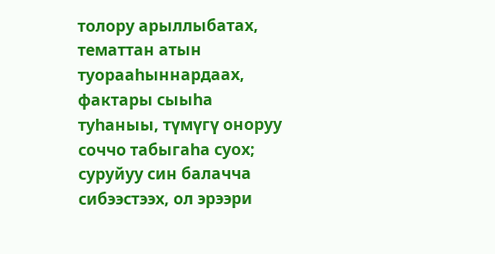толору арыллыбатах, тематтан атын туорааhыннардаах, фактары сыыhа туhаныы, түмүгү оноруу соччо табыгаhа суох; суруйуу син балачча сибээстээх, ол эрээри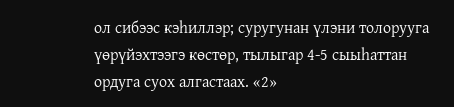ол сибээс кэhиллэр; суругунан үлэни толорууга үөрүйэхтээгэ көстөр, тылыгар 4-5 сыыhаттан ордуга суох алгастаах. «2»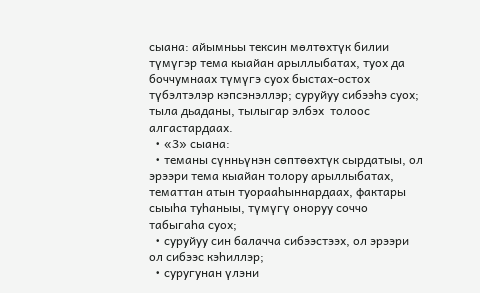сыана: айымньы тексин мөлтөхтүк билии түмүгэр тема кыайан арыллыбатах, туох да боччумнаах түмүгэ суох быстах-остох түбэлтэлэр кэпсэнэллэр; суруйуу сибээhэ суох; тыла дьаданы, тылыгар элбэх  толоос  алгастардаах.
  • «3» сыана:
  • теманы сүнньүнэн сөптөөхтүк сырдатыы, ол эрээри тема кыайан толору арыллыбатах, тематтан атын туорааhыннардаах, фактары сыыhа туhаныы, түмүгү оноруу соччо табыгаhа суох;
  • суруйуу син балачча сибээстээх, ол эрээри ол сибээс кэhиллэр;
  • суругунан үлэни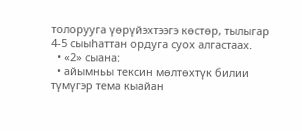толорууга үөрүйэхтээгэ көстөр, тылыгар 4-5 сыыhаттан ордуга суох алгастаах.
  • «2» сыана:
  • айымньы тексин мөлтөхтүк билии түмүгэр тема кыайан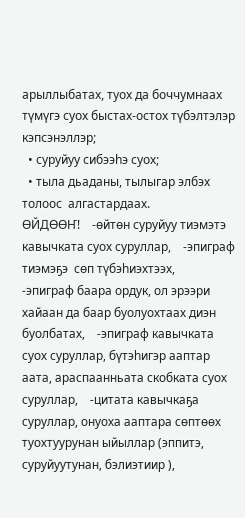арыллыбатах, туох да боччумнаах түмүгэ суох быстах-остох түбэлтэлэр кэпсэнэллэр;
  • суруйуу сибээhэ суох;
  • тыла дьаданы, тылыгар элбэх  толоос  алгастардаах.
ӨЙДӨӨҤ!    -өйтөн суруйуу тиэмэтэ кавычката суох суруллар,    -эпиграф тиэмэҕэ  сөп түбэһиэхтээх,    -эпиграф баара ордук, ол эрээри хайаан да баар буолуохтаах диэн буолбатах,    -эпиграф кавычката суох суруллар, бүтэһигэр ааптар аата, араспаанньата скобката суох суруллар,    -цитата кавычкаҕа суруллар, онуоха ааптара сөптөөх туохтуурунан ыйыллар (эппитэ, суруйуутунан, бэлиэтиир ),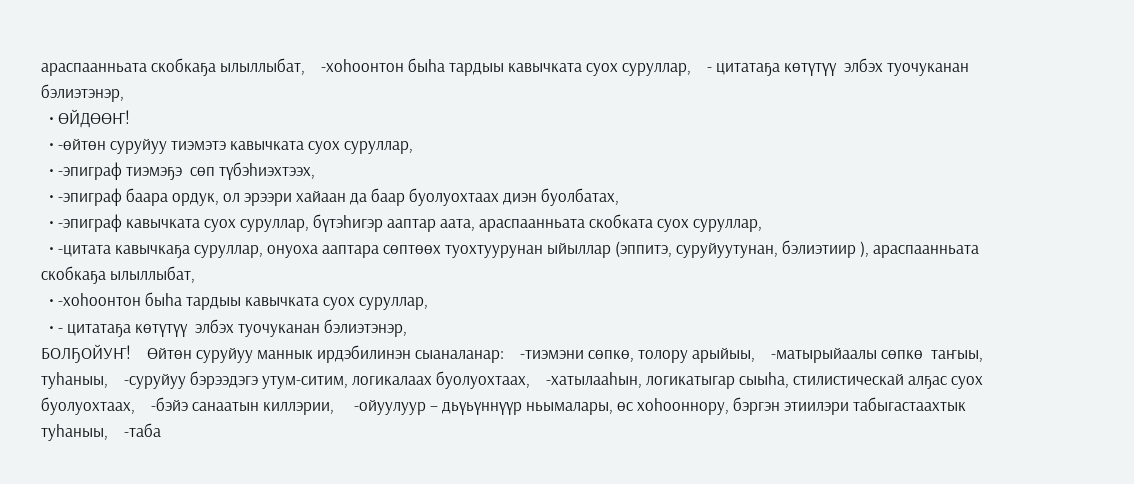араспаанньата скобкаҕа ылыллыбат,    -хоһоонтон быһа тардыы кавычката суох суруллар,    - цитатаҕа көтүтүү  элбэх туочуканан бэлиэтэнэр,
  • ӨЙДӨӨҤ!
  • -өйтөн суруйуу тиэмэтэ кавычката суох суруллар,
  • -эпиграф тиэмэҕэ  сөп түбэһиэхтээх,
  • -эпиграф баара ордук, ол эрээри хайаан да баар буолуохтаах диэн буолбатах,
  • -эпиграф кавычката суох суруллар, бүтэһигэр ааптар аата, араспаанньата скобката суох суруллар,
  • -цитата кавычкаҕа суруллар, онуоха ааптара сөптөөх туохтуурунан ыйыллар (эппитэ, суруйуутунан, бэлиэтиир ), араспаанньата скобкаҕа ылыллыбат,
  • -хоһоонтон быһа тардыы кавычката суох суруллар,
  • - цитатаҕа көтүтүү  элбэх туочуканан бэлиэтэнэр,
БОЛҔОЙУҤ!    Өйтөн суруйуу маннык ирдэбилинэн сыаналанар:    -тиэмэни сөпкө, толору арыйыы,    -матырыйаалы сөпкө  таҥыы, туһаныы,    -суруйуу бэрээдэгэ утум-ситим, логикалаах буолуохтаах,    -хатылааһын, логикатыгар сыыһа, стилистическай алҕас суох буолуохтаах,    -бэйэ санаатын киллэрии,     -ойуулуур – дьүьүннүүр ньымалары, өс хоһооннору, бэргэн этиилэри табыгастаахтык туһаныы,    -таба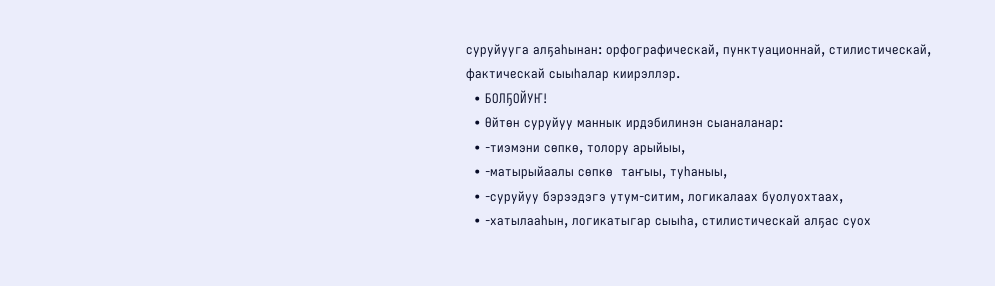суруйууга алҕаһынан: орфографическай, пунктуационнай, стилистическай, фактическай сыыһалар киирэллэр.
  • БОЛҔОЙУҤ!
  • Өйтөн суруйуу маннык ирдэбилинэн сыаналанар:
  • -тиэмэни сөпкө, толору арыйыы,
  • -матырыйаалы сөпкө  таҥыы, туһаныы,
  • -суруйуу бэрээдэгэ утум-ситим, логикалаах буолуохтаах,
  • -хатылааһын, логикатыгар сыыһа, стилистическай алҕас суох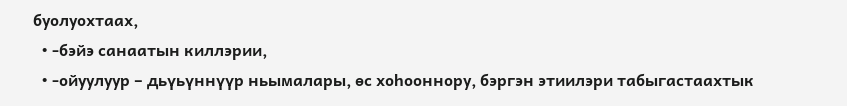буолуохтаах,
  • -бэйэ санаатын киллэрии,
  • -ойуулуур – дьүьүннүүр ньымалары, өс хоһооннору, бэргэн этиилэри табыгастаахтык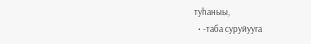туһаныы,
  • -таба суруйууга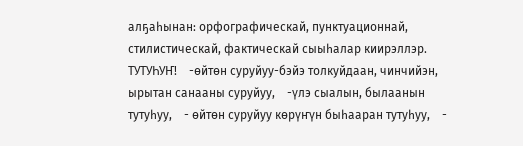алҕаһынан: орфографическай, пунктуационнай, стилистическай, фактическай сыыһалар киирэллэр.
ТУТУҺУҤ!    -өйтөн суруйуу-бэйэ толкуйдаан, чинчийэн, ырытан санааны суруйуу,    -үлэ сыалын, былаанын тутуһуу,    - өйтөн суруйуу көрүҥүн быһааран тутуһуу,    -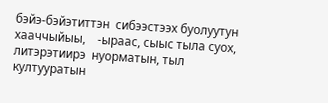бэйэ-бэйэтиттэн  сибээстээх буолуутун хааччыйыы,    -ыраас, сыыс тыла суох, литэрэтиирэ  нуорматын, тыл култууратын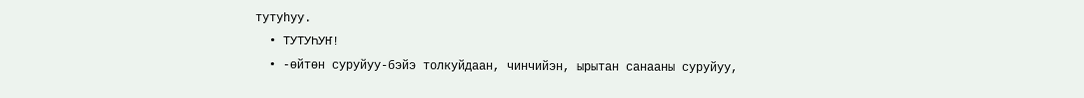тутуһуу.
  • ТУТУҺУҤ!
  • -өйтөн суруйуу-бэйэ толкуйдаан, чинчийэн, ырытан санааны суруйуу,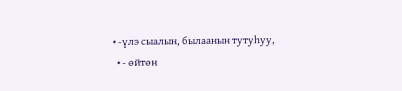• -үлэ сыалын, былаанын тутуһуу,
  • - өйтөн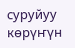суруйуу көрүҥүн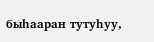быһааран тутуһуу,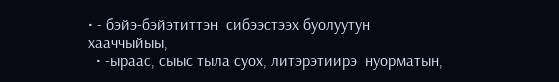• - бэйэ-бэйэтиттэн  сибээстээх буолуутун хааччыйыы,
  • -ыраас, сыыс тыла суох, литэрэтиирэ  нуорматын,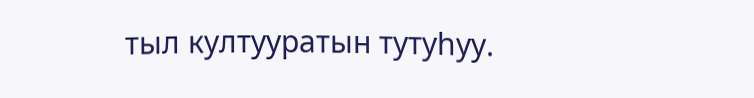тыл култууратын тутуһуу.